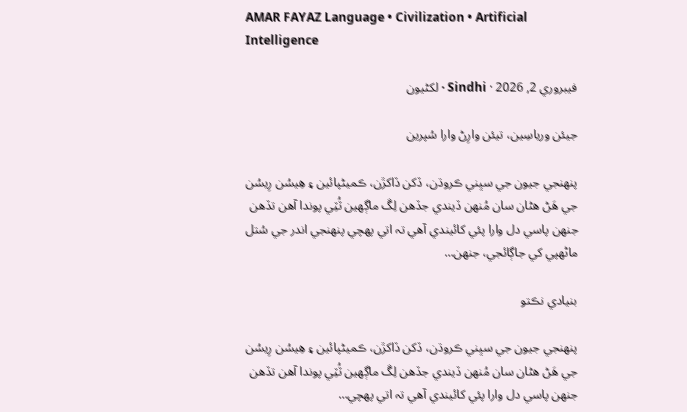AMAR FAYAZ Language • Civilization • Artificial Intelligence

فيبروري 2, 2026 · Sindhi · لکڻيون

جيئن ورياسِين، تيئن وارِڻ وارا سُپرين

پنھنجي جيون جي سڀني ڪروڌن، ڏکن ڏاکڙن، ڪميڻپائين ۽ ھِيسُن رِيسُن جي ھَڻ ھڻان سان مُنھن ڏيندي جڏھن لِڱ ماڳھين ٽُٽِي پوندا آھن تڏھن جنھن پاسي دل وارا پئي کائيندي آھي تہ اتي پھچي پنھنجي اندر جي سُتل ماڻهپي کي جاڳائجي، جنھن…

بنيادي نڪتو

پنھنجي جيون جي سڀني ڪروڌن، ڏکن ڏاکڙن، ڪميڻپائين ۽ ھِيسُن رِيسُن جي ھَڻ ھڻان سان مُنھن ڏيندي جڏھن لِڱ ماڳھين ٽُٽِي پوندا آھن تڏھن جنھن پاسي دل وارا پئي کائيندي آھي تہ اتي پھچي…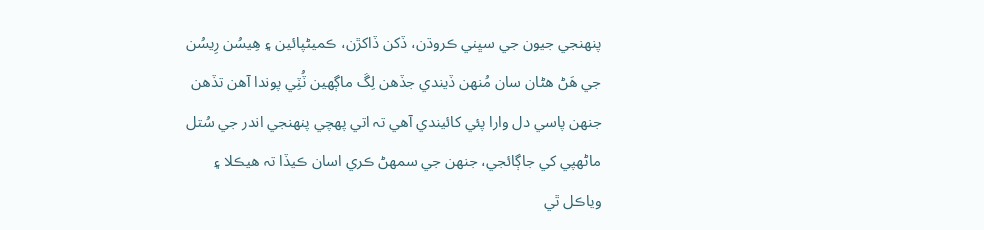پنھنجي جيون جي سڀني ڪروڌن، ڏکن ڏاکڙن، ڪميڻپائين ۽ ھِيسُن رِيسُن جي ھَڻ ھڻان سان مُنھن ڏيندي جڏھن لِڱ ماڳھين ٽُٽِي پوندا آھن تڏھن جنھن پاسي دل وارا پئي کائيندي آھي تہ اتي پھچي پنھنجي اندر جي سُتل ماڻهپي کي جاڳائجي، جنھن جي سمهڻ ڪري اسان ڪيڏا تہ ھيڪلا ۽ وياڪل ٿي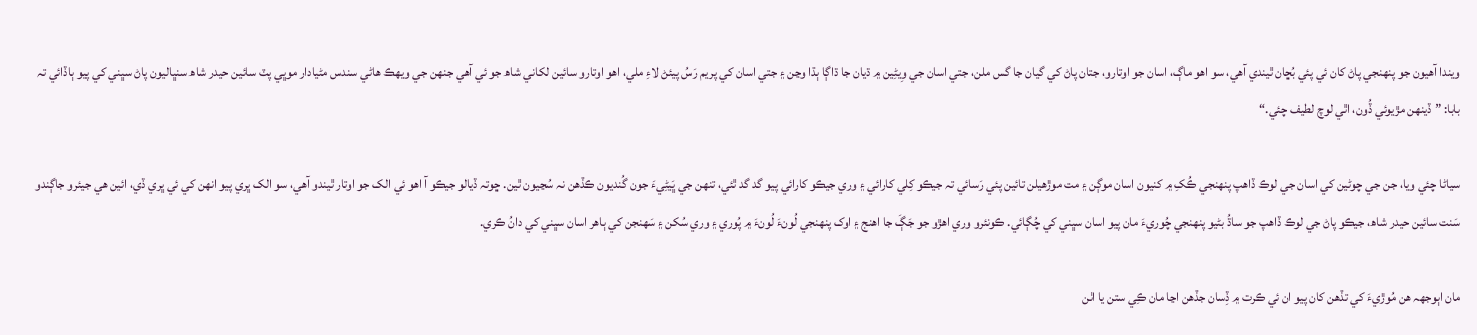ويندا آھيون جو پنھنجي پاڻ کان ئي پئي بُڇان ٿيندي آھي، سو اھو ماڳ، اسان جو اوتارو، جتان پاڻ کي گيان جا گس ملن، جتي اسان جي وِيڻِين ۾ ڌيان جا ڌاڳا ٻڌا وڃن ۽ جتي اسان کي پريم رَسُ پيئڻ لاءِ ملي، اھو اوتارو سائين لکاني شاھ جو ئي آھي جنھن جي ويھڪ ھاڻي سندس مڻيادار موڀي پٽ سائين حيدر شاھ سنڀاليون پاڻ سڀني کي پيو ٻاڏائي تہ بابا: ”ڏينھن مڙيوئي ڏُون، اٿي لوچ لطيف چئي.“

سياڻا چئي ويا، جن جي چوڻين کي اسان جي لوڪ ڏاھپ پنھنجي ڪُکِ ۾ کنيون اسان موڳن ۽ مت موڙھيلن تائين پئي رَسائي تہ جيڪو کِلي کارائي ۽ وري جيڪو کارائي پيو گد گد ٿئي، تنھن جي ڀَيڻِيءَ جون گُنديون ڪڏھن نہ سُڃيون ٿين. ڇوتہ ڏيالو جيڪو آ اھو ئي الک جو اوتار ٿيندو آھي، سو الک ڀري پيو انهن کي ئي ڀري ڏي، ائين ھي جيئرو جاڳندو سَنت سائين حيدر شاھ، جيڪو پاڻ جي لوڪ ڏاھپ جو ساڌُ بڻيو پنھنجي چُوريءَ مان پيو اسان سڀني کي چُڳائي. ڪونئرو وري اھڙو جو جَڳَ جا اھنج ۽ اوک پنھنجي لُونءَ لُونءَ ۾ پُوري ۽ وري سُکن ۽ سَھنجن کي ٻاھر اسان سڀني کي دانُ ڪري.

مان اٻوجهہ ھن مُوڙيءَ کي تڏھن کان پيو ان ئي ڪرت ۾ ڏِسان جڏھن اڃا مان ڪِي ستن يا اٺن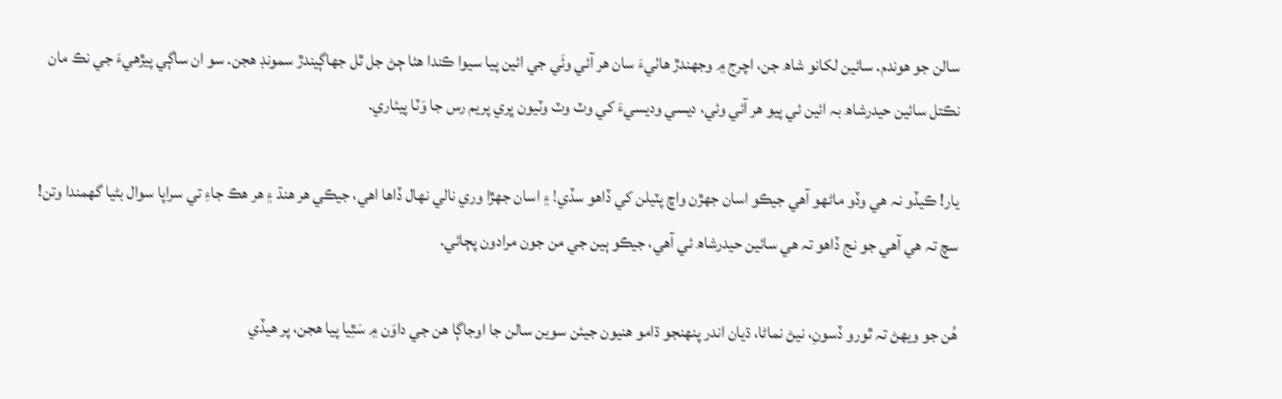سالن جو ھوندم. سائين لکانو شاھ جن، اچرج ۾ وجهندڙ ھاٺيءَ سان ھر آئي وئَي جي ائين پيا سيوا ڪندا ھئا ڄڻ جل ٿل جهاڳيندڙ سمونڊ ھجن. سو ان ساڳي پيڙهيءَ جي نڪ مان نڪتل سائين حيدرشاھ بہ ائين ئي پيو ھر آئي وئي، ديسي وديسيءَ کي وٽ وٽ وٽيون ڀري پريم رس جا وَٽا پيئاري.

يار! ڪيڏو نہ ھي وڏو ماڻهو آھي جيڪو اسان جھڙن واڇ پٽيلن کي ڏاھو سڏي! ۽ اسان جھڙا وري نالي نھال ڏاھا اھي، جيڪي ھر ھنڌ ۽ ھر ھڪ جاءِ تي سراپا سوال بڻيا گهمندا وتن! سچ تہ ھي آھي جو نج ڏاھو تہ ھي سائين حيدرشاھ ئي آھي، جيڪو ٻين جي من جون مرادون پڄائي.

ھُن جو ويھڻ تہ ٿورو ڏسونِ، نيڻ نماڻا، ڌيان اندر پنھنجو ڌامو ھنيون جيئن سوين سالن جا اوجاڳا ھن جي داوَن ۾ سَٿِيا پيا ھجن، پر ھيڏي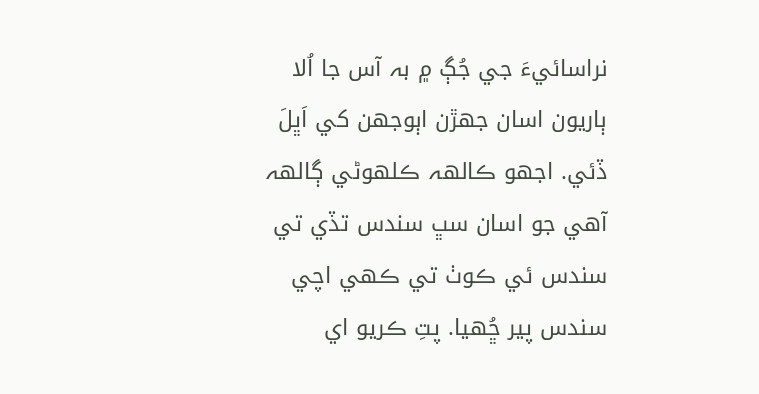نراسائيءَ جي جُڳ ۾ بہ آس جا اُلا ٻاريون اسان جھڙن اٻوجهن کي اَڀلَ ڏئي. اجهو ڪالهہ ڪلهوڻي ڳالهہ آھي جو اسان سڀ سندس تڏي تي سندس ئي ڪوٺ تي ڪھي اچي سندس پير ڇُھيا. پتِ ڪريو اي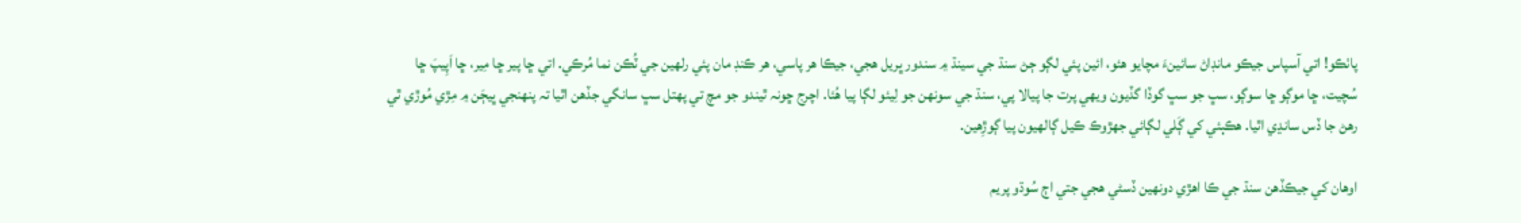پاٺڪو! اتي آسپاس جيڪو مانڊاڻ سائينءَ مچايو ھئو، ائين پئي لڳو ڄڻ سنڌ جي سينڌ ۾ سندور ڀريل ھجي، جيڪا ھر پاسي، ھر ڪنڊ مان پئي رلهين جي ٽُڪن نما مُرڪي. اتي ڇا پير ڇا مِير، ڇا اَپِيپَ ڇا سُچيت، ڇا موڳو ڇا سوڳو، سڀ جو سڀ گوڏا گڏيون ويھي پرت جا پيالا پي، سنڌ جي سونھن جو لِيئو لڳا پيا ھُئا. اچرج ڇونہ ٿيندو جو مچ تي پھتل سڀ سانگي جڏھن اٿيا تہ پنھنجي ڀيڄَن ۾ مِڙي مُوڙي ٿي رھڻ جا ڏس سانڍي اٿيا. ھڪٻئي کي ڳَلي لڳائي جھڙوڪ ڪيل ڳالهيون پيا ڳوڙِهين.

اوھان کي جيڪڏھن سنڌ جي ڪا اھڙي دونھين ڏسڻي ھجي جتي اڄ سُوڌو پريم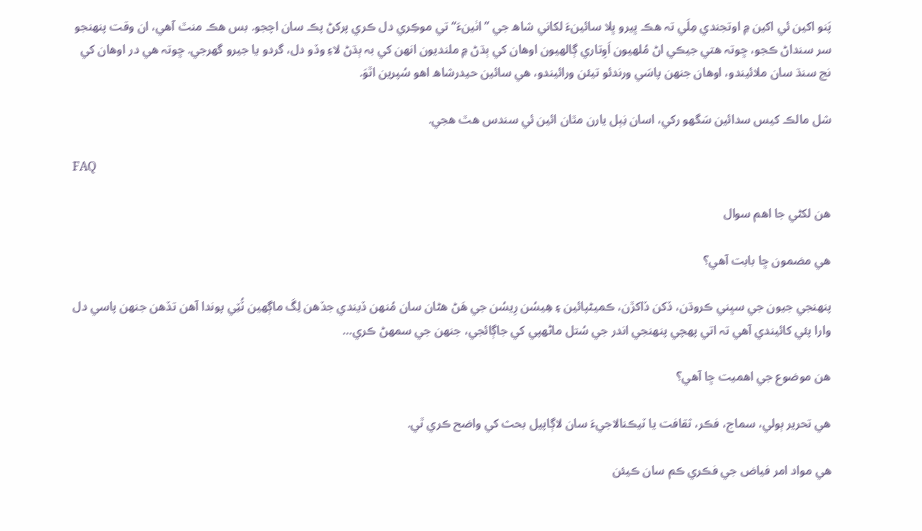پَنو اکين ئي اکين ۾ اوتجندي مِلَي تہ ھڪ ڀيرو ڀلا سائينءَ لکاني شاھ جي ”اٺينءَ“ تي موڪِري دل ڪري پرکڻ پڪ سان اچجو. بس ھڪ منٿ آھي، ان وقت پنھنجو سر سنداڻ ڪجو، ڇوتہ ھتي جيڪي اڻ مُلهيون اَوِتاري ڳالهيون اوھان کي ٻڌڻ ۾ ملنديون انهن کي بہ ٻڌڻ لاءِ وڏو دل، گردو يا جيرو گهرجي. ڇوتہ ھي در اوھان کي نج سنڌ سان ملائيندو، اوھان جنھن پاسَي ورندئو تيئن ورائيندو، ھي سائين حيدرشاھ اھو سُپرين اٿوَ.

شل مالڪ کيس سدائين سَگهو رکي، اسان نِٻل يارن مٿان ائين ئي سندس ھٿ ھجي.

FAQ

هن لکڻي جا اهم سوال

هي مضمون ڇا بابت آهي؟

پنھنجي جيون جي سڀني ڪروڌن، ڏکن ڏاکڙن، ڪميڻپائين ۽ ھِيسُن رِيسُن جي ھَڻ ھڻان سان مُنھن ڏيندي جڏھن لِڱ ماڳھين ٽُٽِي پوندا آھن تڏھن جنھن پاسي دل وارا پئي کائيندي آھي تہ اتي پھچي پنھنجي اندر جي سُتل ماڻهپي کي جاڳائجي، جنھن جي سمهڻ ڪري…

هن موضوع جي اهميت ڇا آهي؟

هي تحرير ٻولي، سماج، فڪر، ثقافت يا ٽيڪنالاجيءَ سان لاڳاپيل بحث کي واضح ڪري ٿي.

هي مواد امر فياض جي فڪري ڪم سان ڪيئن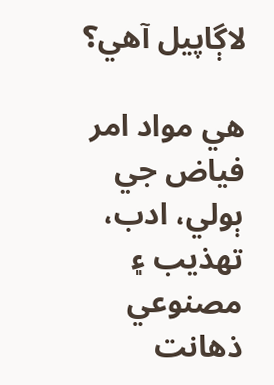لاڳاپيل آهي؟

هي مواد امر فياض جي ٻولي، ادب، تهذيب ۽ مصنوعي ذهانت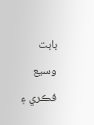بابت وسيع فڪري ۽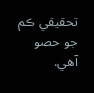تحقيقي ڪم جو حصو آهي.